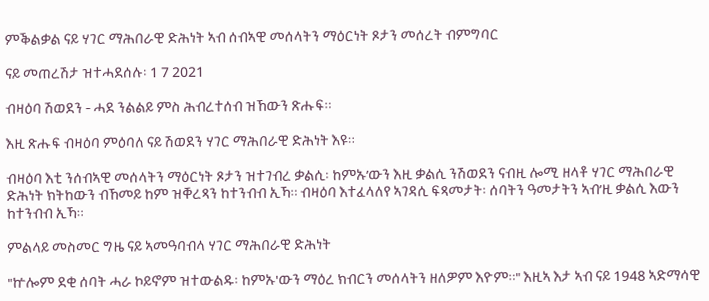ምቕልቃል ናይ ሃገር ማሕበራዊ ድሕነት ኣብ ሰብኣዊ መሰላትን ማዕርነት ጾታን መሰረት ብምግባር

ናይ መጠረሽታ ዝተሓደሰሉ፡ 1 7 2021

ብዛዕባ ሽወደን - ሓደ ንልልይ ምስ ሕብረተሰብ ዝኸውን ጽሑፍ።

እዚ ጽሑፍ ብዛዕባ ምዕባለ ናይ ሽወደን ሃገር ማሕበራዊ ድሕነት እዩ።

ብዛዕባ እቲ ንሰብኣዊ መሰላትን ማዕርነት ጾታን ዝተገብረ ቃልሲ፡ ከምኡ’ውን እዚ ቃልሲ ንሽወደን ናብዚ ሎሚ ዘላቶ ሃገር ማሕበራዊ ድሕነት ክትከውን ብኸመይ ከም ዝቐረጻን ከተንብብ ኢኻ። ብዛዕባ እተፈላለየ ኣገዳሲ ፍጻመታት፡ ሰባትን ዓመታትን ኣብ’ዚ ቃልሲ እውን ከተንብብ ኢኻ።

ምልላይ መስመር ግዜ ናይ ኣመዓባብላ ሃገር ማሕበራዊ ድሕነት

"ኵሎም ደቂ ሰባት ሓራ ኮይኖም ዝተውልዱ፡ ከምኡ'ውን ማዕረ ክብርን መሰላትን ዘለዎም እዮም።" እዚኣ እታ ኣብ ናይ 1948 ኣድማሳዊ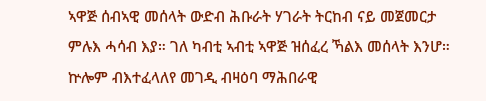ኣዋጅ ሰብኣዊ መሰላት ውድብ ሕቡራት ሃገራት ትርከብ ናይ መጀመርታ ምሉእ ሓሳብ እያ። ገለ ካብቲ ኣብቲ ኣዋጅ ዝሰፈረ ኻልእ መሰላት እንሆ። ኵሎም ብእተፈላለየ መገዲ ብዛዕባ ማሕበራዊ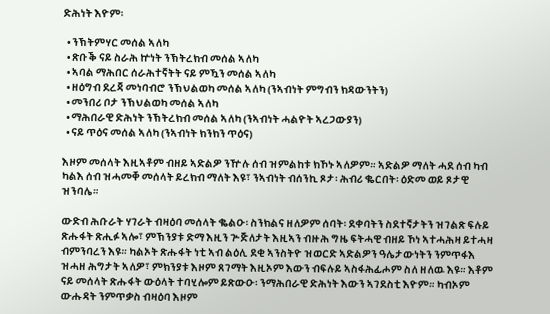ድሕነት እዮም፡

  • ንኽትምሃር መሰል ኣለካ
  • ጽቡቕ ናይ ስራሕ ኵነት ንኽትረክብ መሰል ኣለካ
  • ኣባል ማሕበር ሰራሕተኛትት ናይ ምዃን መሰል ኣለካ
  • ዘዕግብ ደረጃ መነባብሮ ንኽህልወካ መሰል ኣለካ (ንኣብነት ምግብን ክዳውንትን)
  • መንበሪ ቦታ ንኽህልወካ መሰል ኣለካ
  • ማሕበራዊ ድሕነት ንኽትረክብ መሰል ኣለካ (ንኣብነት ሓልዮት ኣረጋውያን)
  • ናይ ጥዕና መሰል ኣለካ (ንኣብነት ክንክን ጥዕና)

እዞም መሰላት እዚኣቶም ብዘይ ኣድልዎ ንዅሉ ሰብ ዝምልከቱ ክኾኑ ኣለዎም። ኣድልዎ ማለት ሓደ ሰብ ካብ ካልእ ሰብ ዝሓመቐ መሰላት ይረክብ ማለት እዩ፣ ንኣብነት ብሰንኪ ጾታ፡ ሕብሪ ቈርበት፡ ዕድመ ወይ ጾታዊ ዝንባሌ።

ውድብ ሕቡራት ሃገራት ብዛዕባ መሰላት ቈልዑ፡ ስንክልና ዘለዎም ሰባት፡ ደቀባትን ስደተኛታትን ዝገልጽ ፍሉይ ጽሑፋት ጽሒፉ ኣሎ፣ ምኽንያቱ ድማ እዚን ጕጅለታት እዚኣን ብዙሕ ግዜ ፍትሓዊ ብዘይ ኾነ ኣተሓሕዛ ይተሓዛ ብምንባረን እዩ። ካልኦት ጽሑፋት ነቲ ኣብ ልዕሊ ደቂ ኣንስትዮ ዝወርድ ኣድልዎን ዓሌታውነትን ንምጥፋእ ዝሓዘ ሕግታት ኣለዎ፣ ምክንያቱ እዞም ጸገማት እዚኦም እውን ብፍሉይ ኣስፋሕፊሖም ስለ ዘለዉ እዩ። እቶም ናይ መሰላት ጽሑፋት ውዕላት ተባሂሎም ይጽውዑ፡ ንማሕበራዊ ድሕነት እውን ኣገደስቲ እዮም። ካብኦም ውሑዳት ንምጥቃስ ብዛዕባ እዞም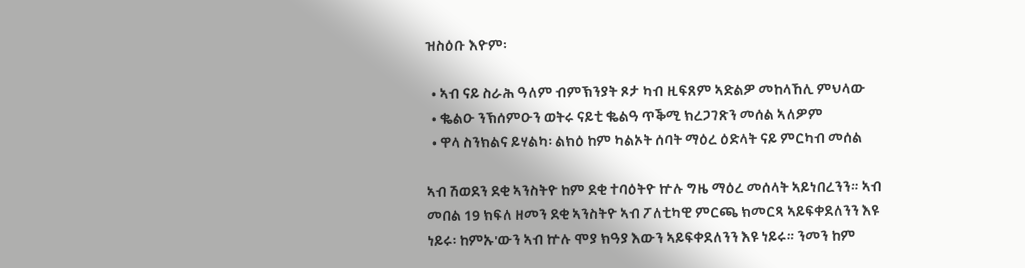ዝስዕቡ እዮም፡

  • ኣብ ናይ ስራሕ ዓለም ብምኽንያት ጾታ ካብ ዚፍጸም ኣድልዎ መከላኸሊ ምህላው
  • ቈልዑ ንኽሰምዑን ወትሩ ናይቲ ቈልዓ ጥቕሚ ክረጋገጽን መሰል ኣለዎም
  • ዋላ ስንክልና ይሃልካ፡ ልክዕ ከም ካልኦት ሰባት ማዕረ ዕድላት ናይ ምርካብ መሰል

ኣብ ሽወደን ደቂ ኣንስትዮ ከም ደቂ ተባዕትዮ ኵሉ ግዜ ማዕረ መሰላት ኣይነበረንን። ኣብ መበል 19 ክፍለ ዘመን ደቂ ኣንስትዮ ኣብ ፖለቲካዊ ምርጫ ክመርጻ ኣይፍቀደለንን እዩ ነይሩ፡ ከምኡ'ውን ኣብ ኵሉ ሞያ ክዓያ እውን ኣይፍቀደለንን እዩ ነይሩ። ንመን ከም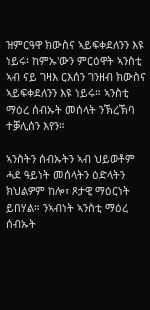ዝምርዓዋ ክውስና ኣይፍቀደለንን እዩ ነይሩ፡ ከምኡ'ውን ምርዕዋት ኣንስቲ ኣብ ናይ ገዛእ ርእሰን ገንዘብ ክውስና ኣይፍቀደለንን እዩ ነይሩ። ኣንስቲ ማዕረ ሰብኡት መሰላት ንኽረኽባ ተቓሊሰን እየን።

ኣንስትን ሰብኡትን ኣብ ህይወቶም ሓደ ዓይነት መሰላትን ዕድላትን ክህልዎም ከሎ፣ ጾታዊ ማዕርነት ይበሃል። ንኣብነት ኣንስቲ ማዕረ ሰብኡት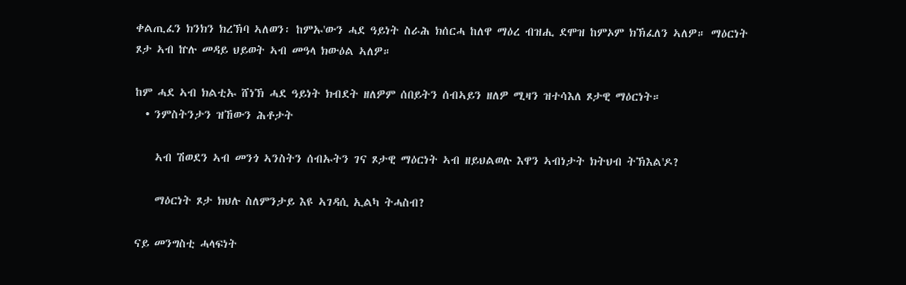ቀልጢፈን ክንክን ክረኽባ ኣለወን፡ ከምኡ'ውን ሓደ ዓይነት ስራሕ ክሰርሓ ከለዋ ማዕረ ብዝሒ ደሞዝ ከምኦም ክኽፈለን ኣለዎ። ማዕርነት ጾታ ኣብ ኵሉ መዳይ ህይወት ኣብ መዓላ ክውዕል ኣለዎ።

ከም ሓደ ኣብ ክልቲኡ ሸነኽ ሓደ ዓይነት ክብደት ዘለዎም ሰበይትን ሰብኣይን ዘለዎ ሚዛን ዝተሳእለ ጾታዊ ማዕርነት።
  • ንምስትንታን ዝኸውን ሕቶታት

    ኣብ ሽወደን ኣብ መንጎ ኣንስትን ሰብኡትን ገና ጾታዊ ማዕርነት ኣብ ዘይህልወሉ እዋን ኣብነታት ክትህብ ትኽእል'ዶ?

    ማዕርነት ጾታ ክህሉ ስለምንታይ እዩ ኣገዳሲ ኢልካ ትሓስብ?

ናይ መንግስቲ ሓላፍነት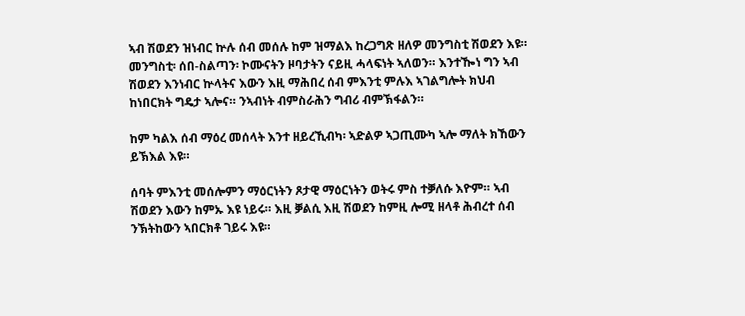ኣብ ሽወደን ዝነብር ኵሉ ሰብ መሰሉ ከም ዝማልእ ከረጋግጽ ዘለዎ መንግስቲ ሽወደን እዩ። መንግስቲ፡ ሰበ-ስልጣን፡ ኮሙናትን ዞባታትን ናይዚ ሓላፍነት ኣለወን። እንተዀነ ግን ኣብ ሽወደን እንነብር ኵላትና እውን እዚ ማሕበረ ሰብ ምእንቲ ምሉእ ኣገልግሎት ክህብ ከነበርክት ግዴታ ኣሎና። ንኣብነት ብምስራሕን ግብሪ ብምኽፋልን።

ከም ካልእ ሰብ ማዕረ መሰላት እንተ ዘይረኺብካ፡ ኣድልዎ ኣጋጢሙካ ኣሎ ማለት ክኸውን ይኽእል እዩ።

ሰባት ምእንቲ መሰሎምን ማዕርነትን ጾታዊ ማዕርነትን ወትሩ ምስ ተቓለሱ እዮም። ኣብ ሽወደን እውን ከምኡ እዩ ነይሩ። እዚ ቓልሲ እዚ ሽወደን ከምዚ ሎሚ ዘላቶ ሕብረተ ሰብ ንኽትከውን ኣበርክቶ ገይሩ እዩ።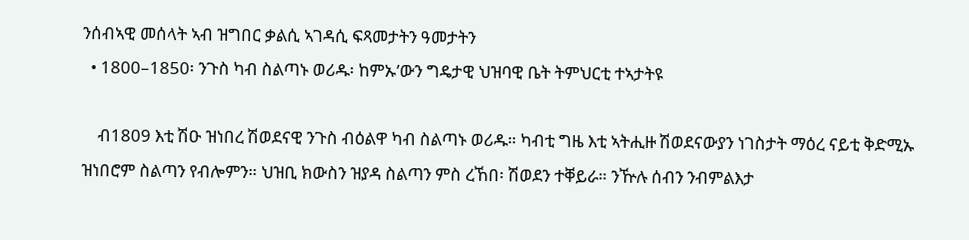ንሰብኣዊ መሰላት ኣብ ዝግበር ቃልሲ ኣገዳሲ ፍጻመታትን ዓመታትን
  • 1800–1850፡ ንጉስ ካብ ስልጣኑ ወሪዱ፡ ከምኡ’ውን ግዴታዊ ህዝባዊ ቤት ትምህርቲ ተኣታትዩ

    ብ1809 እቲ ሽዑ ዝነበረ ሽወደናዊ ንጉስ ብዕልዋ ካብ ስልጣኑ ወሪዱ። ካብቲ ግዜ እቲ ኣትሒዙ ሽወደናውያን ነገስታት ማዕረ ናይቲ ቅድሚኡ ዝነበሮም ስልጣን የብሎምን። ህዝቢ ክውስን ዝያዳ ስልጣን ምስ ረኸበ፡ ሽወደን ተቐይራ። ንዅሉ ሰብን ንብምልእታ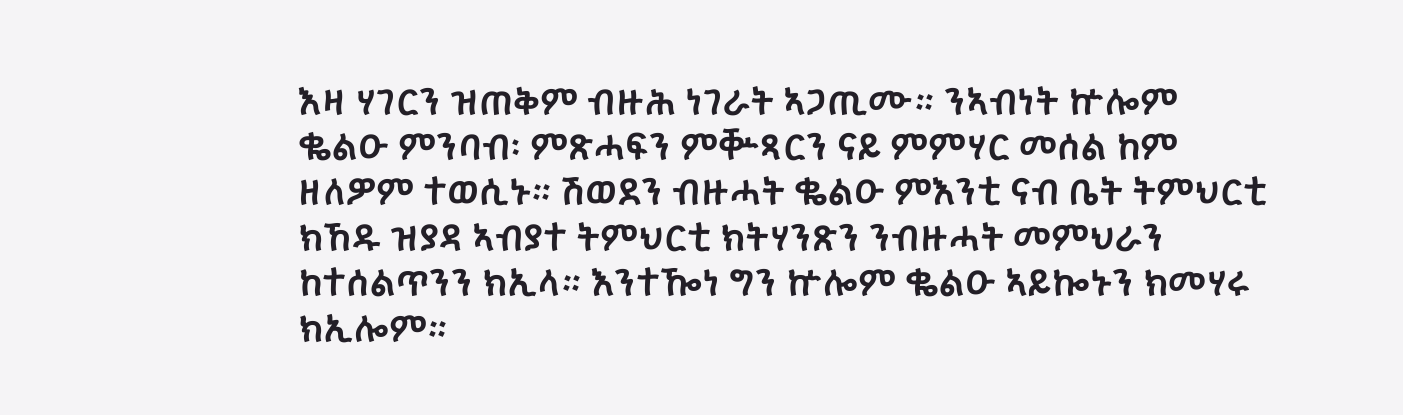እዛ ሃገርን ዝጠቅም ብዙሕ ነገራት ኣጋጢሙ። ንኣብነት ኵሎም ቈልዑ ምንባብ፡ ምጽሓፍን ምቝጻርን ናይ ምምሃር መሰል ከም ዘለዎም ተወሲኑ። ሽወደን ብዙሓት ቈልዑ ምእንቲ ናብ ቤት ትምህርቲ ክኸዱ ዝያዳ ኣብያተ ትምህርቲ ክትሃንጽን ንብዙሓት መምህራን ከተሰልጥንን ክኢላ። እንተዀነ ግን ኵሎም ቈልዑ ኣይኰኑን ክመሃሩ ክኢሎም።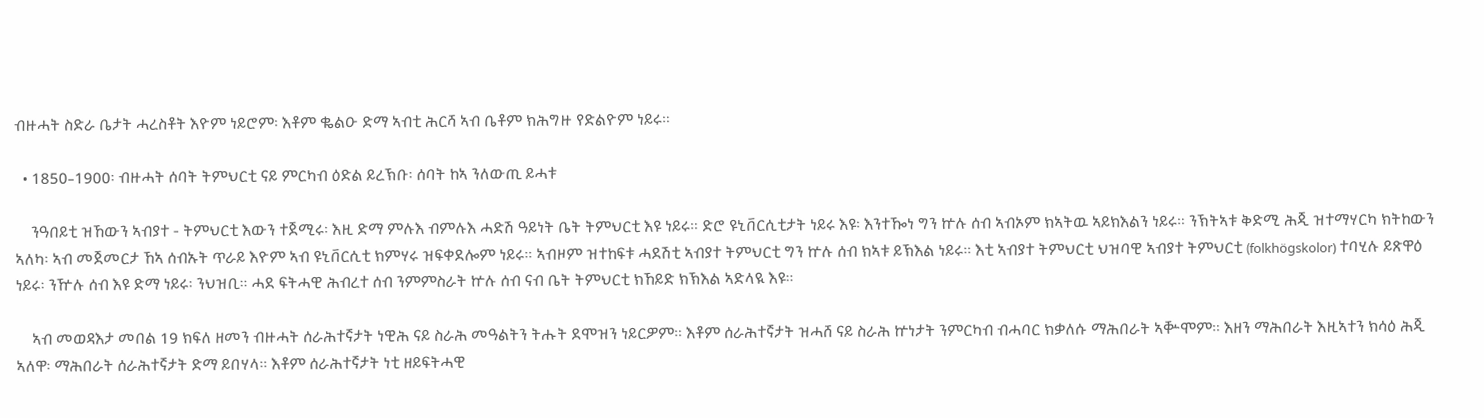ብዙሓት ስድራ ቤታት ሓረስቶት እዮም ነይሮም፡ እቶም ቈልዑ ድማ ኣብቲ ሕርሻ ኣብ ቤቶም ክሕግዙ የድልዮም ነይሩ።

  • 1850–1900፡ ብዙሓት ሰባት ትምህርቲ ናይ ምርካብ ዕድል ይረኽቡ፡ ሰባት ከኣ ንለውጢ ይሓቱ

    ንዓበይቲ ዝኸውን ኣብያተ - ትምህርቲ እውን ተጀሚሩ፡ እዚ ድማ ምሉእ ብምሉእ ሓድሽ ዓይነት ቤት ትምህርቲ እዩ ነይሩ። ድሮ ዩኒቨርሲቲታት ነይሩ እዩ፡ እንተዀነ ግን ኵሉ ሰብ ኣብኦም ክኣትዉ ኣይክእልን ነይሩ። ንኽትኣቱ ቅድሚ ሕጂ ዝተማሃርካ ክትከውን ኣለካ፡ ኣብ መጀመርታ ኸኣ ሰብኡት ጥራይ እዮም ኣብ ዩኒቨርሲቲ ክምሃሩ ዝፍቀደሎም ነይሩ። ኣብዞም ዝተከፍቱ ሓደሽቲ ኣብያተ ትምህርቲ ግን ኵሉ ሰብ ክኣቱ ይኽእል ነይሩ። እቲ ኣብያተ ትምህርቲ ህዝባዊ ኣብያተ ትምህርቲ (folkhögskolor) ተባሂሉ ይጽዋዕ ነይሩ፡ ንዅሉ ሰብ እዩ ድማ ነይሩ፡ ንህዝቢ። ሓደ ፍትሓዊ ሕብረተ ሰብ ንምምስራት ኵሉ ሰብ ናብ ቤት ትምህርቲ ክኸይድ ክኽእል ኣድላዪ እዩ።

    ኣብ መወዳእታ መበል 19 ክፍለ ዘመን ብዙሓት ሰራሕተኛታት ነዊሕ ናይ ስራሕ መዓልትን ትሑት ደሞዝን ነይርዎም። እቶም ሰራሕተኛታት ዝሓሸ ናይ ስራሕ ኵነታት ንምርካብ ብሓባር ክቃለሱ ማሕበራት ኣቝሞም። እዘን ማሕበራት እዚኣተን ክሳዕ ሕጂ ኣለዋ፡ ማሕበራት ሰራሕተኛታት ድማ ይበሃላ። እቶም ሰራሕተኛታት ነቲ ዘይፍትሓዊ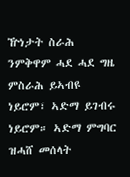ዅነታት ስራሕ ንምቅዋም ሓደ ሓደ ግዜ ምስራሕ ይኣብዩ ነይሮም፣ ኣድማ ይገብሩ ነይሮም። ኣድማ ምግባር ዝሓሸ መሰላት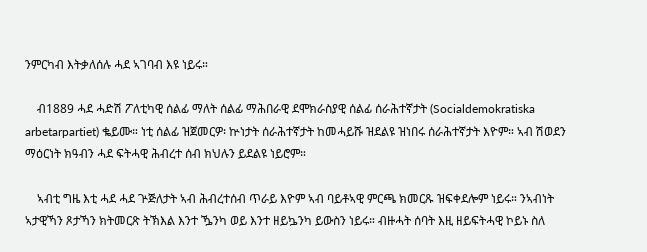ንምርካብ እትቃለሰሉ ሓደ ኣገባብ እዩ ነይሩ።

    ብ1889 ሓደ ሓድሽ ፖለቲካዊ ሰልፊ ማለት ሰልፊ ማሕበራዊ ደሞክራስያዊ ሰልፊ ሰራሕተኛታት (Socialdemokratiska arbetarpartiet) ቈይሙ። ነቲ ሰልፊ ዝጀመርዎ፡ ኵነታት ሰራሕተኛታት ከመሓይሹ ዝደልዩ ዝነበሩ ሰራሕተኛታት እዮም። ኣብ ሽወደን ማዕርነት ክዓብን ሓደ ፍትሓዊ ሕብረተ ሰብ ክህሉን ይደልዩ ነይሮም።

    ኣብቲ ግዜ እቲ ሓደ ሓደ ጕጅለታት ኣብ ሕብረተሰብ ጥራይ እዮም ኣብ ባይቶኣዊ ምርጫ ክመርጹ ዝፍቀደሎም ነይሩ። ንኣብነት ኣታዊኻን ጾታኻን ክትመርጽ ትኽእል እንተ ዄንካ ወይ እንተ ዘይኴንካ ይውስን ነይሩ። ብዙሓት ሰባት እዚ ዘይፍትሓዊ ኮይኑ ስለ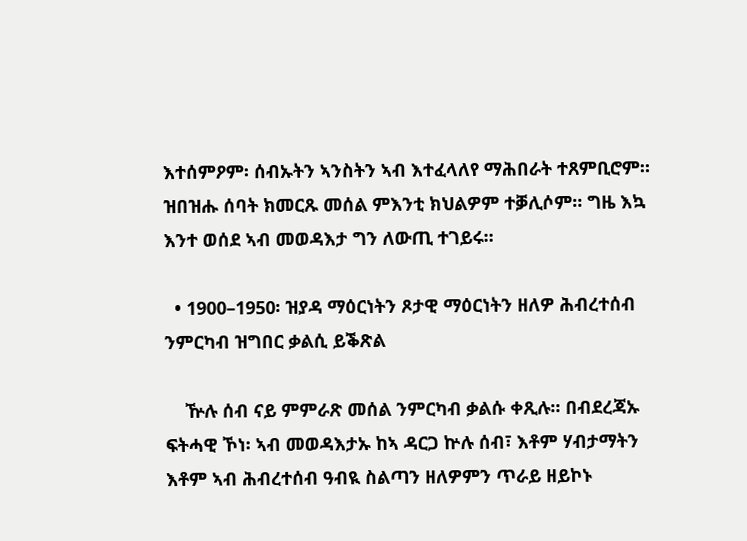እተሰምዖም፡ ሰብኡትን ኣንስትን ኣብ እተፈላለየ ማሕበራት ተጸምቢሮም። ዝበዝሑ ሰባት ክመርጹ መሰል ምእንቲ ክህልዎም ተቓሊሶም። ግዜ እኳ እንተ ወሰደ ኣብ መወዳእታ ግን ለውጢ ተገይሩ።

  • 1900–1950፡ ዝያዳ ማዕርነትን ጾታዊ ማዕርነትን ዘለዎ ሕብረተሰብ ንምርካብ ዝግበር ቃልሲ ይቕጽል

    ዅሉ ሰብ ናይ ምምራጽ መሰል ንምርካብ ቃልሱ ቀጺሉ። በብደረጃኡ ፍትሓዊ ኾነ፡ ኣብ መወዳእታኡ ከኣ ዳርጋ ኵሉ ሰብ፣ እቶም ሃብታማትን እቶም ኣብ ሕብረተሰብ ዓብዪ ስልጣን ዘለዎምን ጥራይ ዘይኮኑ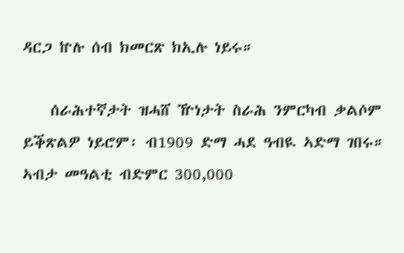ዳርጋ ኵሉ ሰብ ክመርጽ ክኢሉ ነይሩ።

    ሰራሕተኛታት ዝሓሸ ዅነታት ስራሕ ንምርካብ ቃልሶም ይቕጽልዎ ነይሮም፡ ብ1909 ድማ ሓደ ዓብዪ ኣድማ ገበሩ። ኣብታ መዓልቲ ብድምር 300,000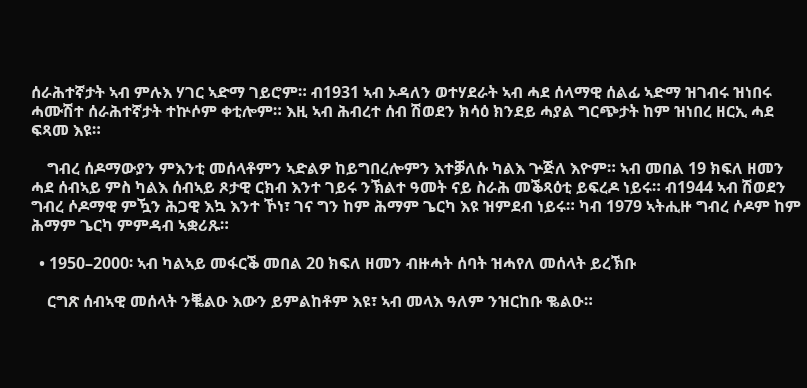ሰራሕተኛታት ኣብ ምሉእ ሃገር ኣድማ ገይሮም። ብ1931 ኣብ ኦዳለን ወተሃደራት ኣብ ሓደ ሰላማዊ ሰልፊ ኣድማ ዝገብሩ ዝነበሩ ሓሙሽተ ሰራሕተኛታት ተኵሶም ቀቲሎም። እዚ ኣብ ሕብረተ ሰብ ሽወደን ክሳዕ ክንደይ ሓያል ግርጭታት ከም ዝነበረ ዘርኢ ሓደ ፍጻመ እዩ።

    ግብረ ሰዶማውያን ምእንቲ መሰላቶምን ኣድልዎ ከይግበረሎምን እተቓለሱ ካልእ ጕጅለ እዮም። ኣብ መበል 19 ክፍለ ዘመን ሓደ ሰብኣይ ምስ ካልእ ሰብኣይ ጾታዊ ርክብ እንተ ገይሩ ንኽልተ ዓመት ናይ ስራሕ መቕጻዕቲ ይፍረዶ ነይሩ። ብ1944 ኣብ ሽወደን ግብረ ሶዶማዊ ምዃን ሕጋዊ እኳ እንተ ኾነ፣ ገና ግን ከም ሕማም ጌርካ እዩ ዝምደብ ነይሩ። ካብ 1979 ኣትሒዙ ግብረ ሶዶም ከም ሕማም ጌርካ ምምዳብ ኣቋሪጹ።

  • 1950–2000፡ ኣብ ካልኣይ መፋርቕ መበል 20 ክፍለ ዘመን ብዙሓት ሰባት ዝሓየለ መሰላት ይረኽቡ

    ርግጽ ሰብኣዊ መሰላት ንቘልዑ እውን ይምልከቶም እዩ፣ ኣብ መላእ ዓለም ንዝርከቡ ቈልዑ።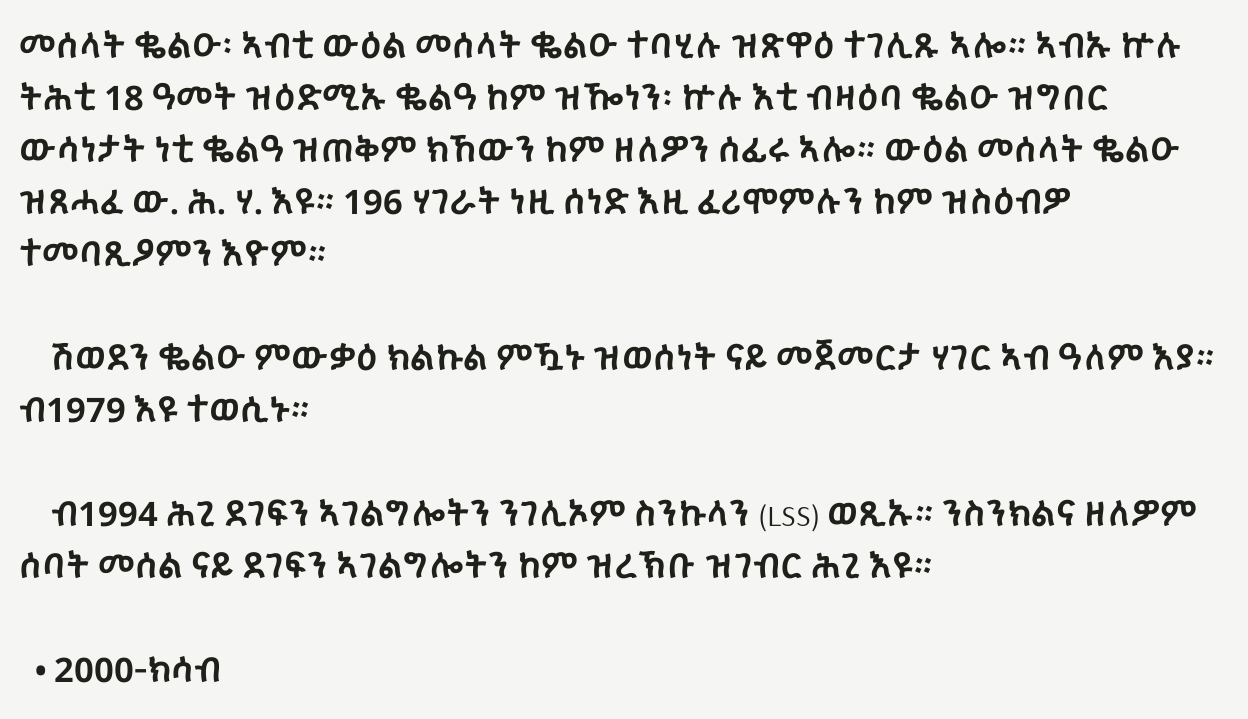መሰላት ቈልዑ፡ ኣብቲ ውዕል መሰላት ቈልዑ ተባሂሉ ዝጽዋዕ ተገሊጹ ኣሎ። ኣብኡ ኵሉ ትሕቲ 18 ዓመት ዝዕድሚኡ ቈልዓ ከም ዝዀነን፡ ኵሉ እቲ ብዛዕባ ቈልዑ ዝግበር ውሳነታት ነቲ ቈልዓ ዝጠቅም ክኸውን ከም ዘለዎን ሰፊሩ ኣሎ። ውዕል መሰላት ቈልዑ ዝጸሓፈ ው. ሕ. ሃ. እዩ። 196 ሃገራት ነዚ ሰነድ እዚ ፈሪሞምሉን ከም ዝስዕብዎ ተመባጺዖምን እዮም።

    ሽወደን ቈልዑ ምውቃዕ ክልኩል ምዃኑ ዝወሰነት ናይ መጀመርታ ሃገር ኣብ ዓለም እያ። ብ1979 እዩ ተወሲኑ።

    ብ1994 ሕጊ ደገፍን ኣገልግሎትን ንገሊኦም ስንኩላን (LSS) ወጺኡ። ንስንክልና ዘለዎም ሰባት መሰል ናይ ደገፍን ኣገልግሎትን ከም ዝረኽቡ ዝገብር ሕጊ እዩ።

  • 2000-ክሳብ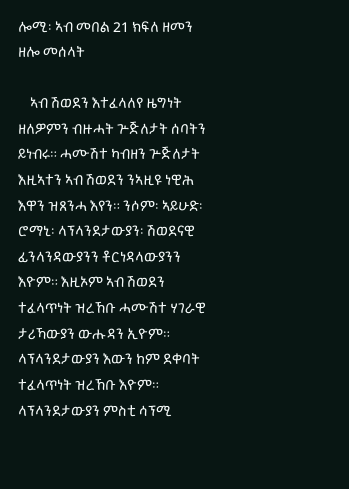ሎሚ፡ ኣብ መበል 21 ክፍለ ዘመን ዘሎ መሰላት

    ኣብ ሽወደን እተፈላለየ ዜግነት ዘለዎምን ብዙሓት ጕጅለታት ሰባትን ይነብሩ። ሓሙሽተ ካብዘን ጕጅለታት እዚኣተን ኣብ ሽወደን ንኣዚዩ ነዊሕ እዋን ዝጸንሓ እየን። ንሶም፡ ኣይሁድ፡ ሮማኒ፡ ላፕላንደታውያን፡ ሽወደናዊ ፊንላንዳውያንን ቶርነዳላውያንን እዮም። እዚኦም ኣብ ሽወደን ተፈላጥነት ዝረኸቡ ሓሙሽተ ሃገራዊ ታሪኻውያን ውሑዳን ኢዮም። ላፕላንደታውያን እውን ከም ደቀባት ተፈላጥነት ዝረኸቡ እዮም። ላፕላንደታውያን ምስቲ ሳፕሚ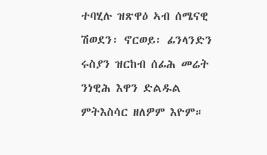ተባሂሉ ዝጽዋዕ ኣብ ሰሜናዊ ሽወደን፡ ኖርወይ፡ ፊንላንድን ሩስያን ዝርከብ ሰፊሕ መሬት ንነዊሕ እዋን ድልዱል ምትእስሳር ዘለዎም እዮም።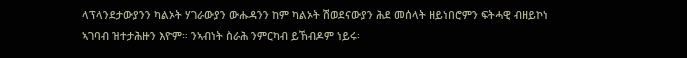ላፕላንደታውያንን ካልኦት ሃገራውያን ውሑዳንን ከም ካልኦት ሽወደናውያን ሕደ መሰላት ዘይነበሮምን ፍትሓዊ ብዘይኮነ ኣገባብ ዝተታሕዙን እዮም። ንኣብነት ስራሕ ንምርካብ ይኸብዶም ነይሩ፡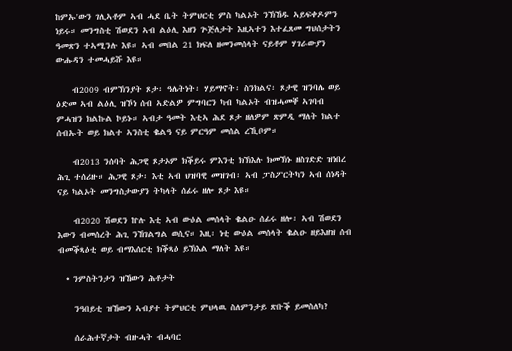ከምኡ'ውን ገሊኣቶም ኣብ ሓደ ቤት ትምህርቲ ምስ ካልኦት ንኽኸዱ ኣይፍቀዶምን ነይሩ። መንግስቲ ሽወደን ኣብ ልዕሊ እዘን ጕጅለታት እዚኣተን እተፈጸመ ግህሰታትን ዓመጽን ተኣሚንሉ እዩ። ኣብ መበል 21 ክፍለ ዘመንመሰላት ናይቶም ሃገራውያን ውሑዳን ተመሓይሹ እዩ።

    ብ2009 ብምኽንያት ጾታ፡ ዓሌትነት፡ ሃይማኖት፡ ስንክልና፡ ጾታዊ ዝንባሌ ወይ ዕድመ ኣብ ልዕሊ ዝኾነ ሰብ ኣድልዎ ምግባርን ካብ ካልኦት ብዝሓመቐ ኣገባብ ምሓዝን ክልኩል ኮይኑ። ኣብታ ዓመት እቲኣ ሕደ ጾታ ዘለዎም ጽምዲ ማለት ክልተ ሰብኡት ወይ ክልተ ኣንስቲ ቈልዓ ናይ ምርዓም መሰል ረኺቦም።

    ብ2013 ንሰባት ሕጋዊ ጾታኦም ክቕይሩ ምእንቲ ክኽእሉ ክመኽኑ ዘስገድድ ዝነበረ ሕጊ ተሰሪዙ። ሕጋዊ ጾታ፡ እቲ ኣብ ህዝባዊ መዝገብ፡ ኣብ ፓስፖርትካን ኣብ ሰነዳት ናይ ካልኦት መንግስታውያን ትካላት ሰፊሩ ዘሎ ጾታ እዩ።

    ብ2020 ሽወደን ኵሉ እቲ ኣብ ውዕል መሰላት ቈልዑ ሰፊሩ ዘሎ፡ ኣብ ሽወደን እውን ብመሰረት ሕጊ ንኸገልግል ወሲና። እዚ፡ ነቲ ውዕል መሰላት ቈልዑ ዘይእዘዝ ሰብ ብመቕጻዕቲ ወይ ብማእሰርቲ ክቕጻዕ ይኽእል ማለት እዩ።

  • ንምስትንታን ዝኸውን ሕቶታት

    ንዓበይቲ ዝኸውን ኣብያተ ትምህርቲ ምህላዉ ስለምንታይ ጽቡቕ ይመስለካ?

    ሰራሕተኛታት ብዙሓት ብሓባር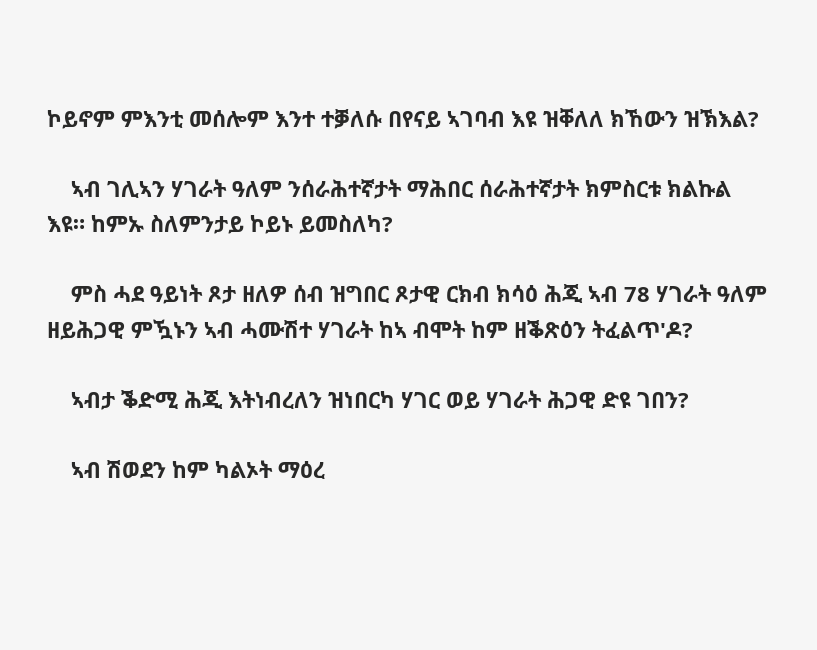ኮይኖም ምእንቲ መሰሎም እንተ ተቓለሱ በየናይ ኣገባብ እዩ ዝቐለለ ክኸውን ዝኽእል?

    ኣብ ገሊኣን ሃገራት ዓለም ንሰራሕተኛታት ማሕበር ሰራሕተኛታት ክምስርቱ ክልኩል እዩ። ከምኡ ስለምንታይ ኮይኑ ይመስለካ?

    ምስ ሓደ ዓይነት ጾታ ዘለዎ ሰብ ዝግበር ጾታዊ ርክብ ክሳዕ ሕጂ ኣብ 78 ሃገራት ዓለም ዘይሕጋዊ ምዃኑን ኣብ ሓሙሽተ ሃገራት ከኣ ብሞት ከም ዘቕጽዕን ትፈልጥ'ዶ?

    ኣብታ ቕድሚ ሕጂ እትነብረለን ዝነበርካ ሃገር ወይ ሃገራት ሕጋዊ ድዩ ገበን?

    ኣብ ሽወደን ከም ካልኦት ማዕረ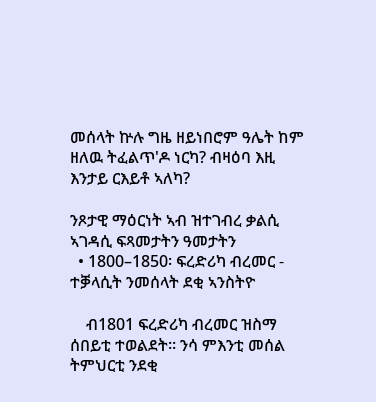መሰላት ኵሉ ግዜ ዘይነበሮም ዓሌት ከም ዘለዉ ትፈልጥ'ዶ ነርካ? ብዛዕባ እዚ እንታይ ርእይቶ ኣለካ?

ንጾታዊ ማዕርነት ኣብ ዝተገብረ ቃልሲ ኣገዳሲ ፍጻመታትን ዓመታትን
  • 1800–1850፡ ፍረድሪካ ብረመር - ተቓላሲት ንመሰላት ደቂ ኣንስትዮ

    ብ1801 ፍረድሪካ ብረመር ዝስማ ሰበይቲ ተወልደት። ንሳ ምእንቲ መሰል ትምህርቲ ንደቂ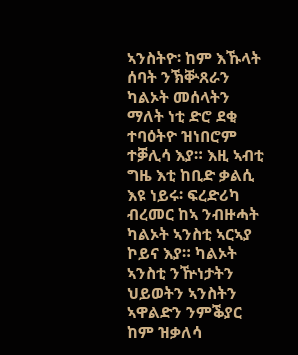ኣንስትዮ፡ ከም እኹላት ሰባት ንኽቝጸራን ካልኦት መሰላትን ማለት ነቲ ድሮ ደቂ ተባዕትዮ ዝነበሮም ተቓሊሳ እያ። እዚ ኣብቲ ግዜ እቲ ከቢድ ቃልሲ እዩ ነይሩ፡ ፍረድሪካ ብረመር ከኣ ንብዙሓት ካልኦት ኣንስቲ ኣርኣያ ኮይና እያ። ካልኦት ኣንስቲ ንዅነታትን ህይወትን ኣንስትን ኣዋልድን ንምቕያር ከም ዝቃለሳ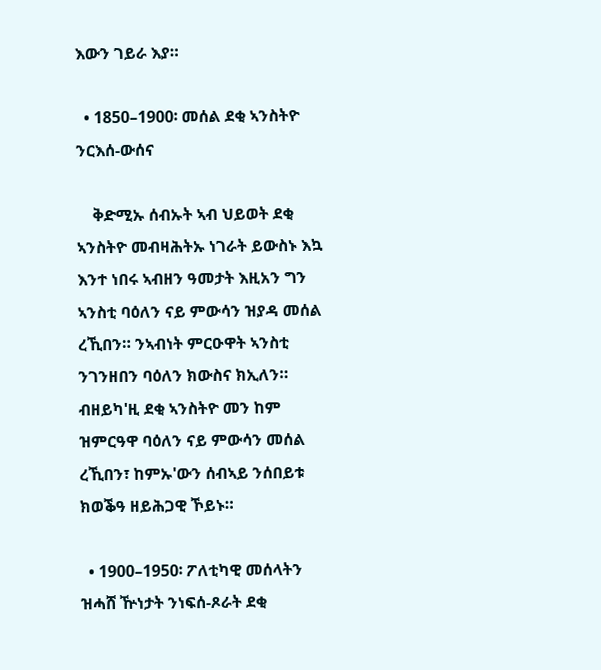እውን ገይራ እያ።

  • 1850–1900፡ መሰል ደቂ ኣንስትዮ ንርእሰ-ውሰና

    ቅድሚኡ ሰብኡት ኣብ ህይወት ደቂ ኣንስትዮ መብዛሕትኡ ነገራት ይውስኑ እኳ እንተ ነበሩ ኣብዘን ዓመታት እዚአን ግን ኣንስቲ ባዕለን ናይ ምውሳን ዝያዳ መሰል ረኺበን። ንኣብነት ምርዑዋት ኣንስቲ ንገንዘበን ባዕለን ክውስና ክኢለን። ብዘይካ'ዚ ደቂ ኣንስትዮ መን ከም ዝምርዓዋ ባዕለን ናይ ምውሳን መሰል ረኺበን፣ ከምኡ'ውን ሰብኣይ ንሰበይቱ ክወቕዓ ዘይሕጋዊ ኾይኑ።

  • 1900–1950፡ ፖለቲካዊ መሰላትን ዝሓሸ ዅነታት ንነፍሰ-ጾራት ደቂ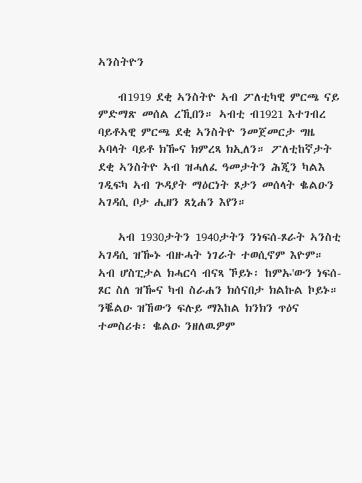ኣንስትዮን

    ብ1919 ደቂ ኣንስትዮ ኣብ ፖለቲካዊ ምርጫ ናይ ምድማጽ መሰል ረኺበን። ኣብቲ ብ1921 እተገብረ ባይቶኣዊ ምርጫ ደቂ ኣንስትዮ ንመጀመርታ ግዜ ኣባላት ባይቶ ክዀና ክምረጻ ክኢለን። ፖለቲከኛታት ደቂ ኣንስትዮ ኣብ ዝሓለፈ ዓመታትን ሕጂን ካልእ ገዲፍካ ኣብ ጕዳያት ማዕርነት ጾታን መሰላት ቈልዑን ኣገዳሲ ቦታ ሒዘን ጸኒሐን እየን።

    ኣብ 1930ታትን 1940ታትን ንነፍሰ-ጾራት ኣንስቲ ኣገዳሲ ዝዀኑ ብዙሓት ነገራት ተወሲኖም እዮም። ኣብ ሆስፒታል ክሓርሳ ብናጻ ኾይኑ፡ ከምኡ'ውን ነፍሰ-ጾር ስለ ዝዀና ካብ ስራሐን ክሰናበታ ክልኩል ኮይኑ። ንቘልዑ ዝኸውን ፍሉይ ማእከል ክንክን ጥዕና ተመስሪቱ፡ ቈልዑ ንዘለዉዎም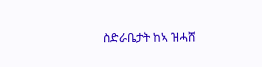ስድራቤታት ከኣ ዝሓሸ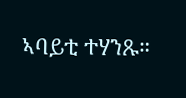ኣባይቲ ተሃንጹ።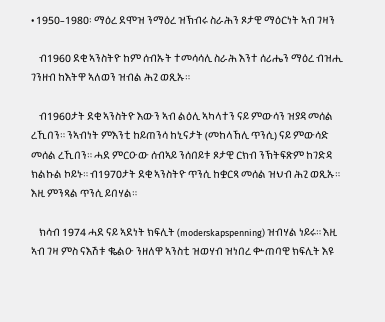• 1950–1980፡ ማዕረ ደሞዝ ንማዕረ ዝኽብሩ ስራሕን ጾታዊ ማዕርነት ኣብ ገዛን

    ብ1960 ደቂ ኣንስትዮ ከም ሰብኡት ተመሳሳሊ ስራሕ እንተ ሰሪሔን ማዕረ ብዝሒ ገንዘብ ከእትዋ ኣለወን ዝብል ሕጊ ወጺኡ።

    ብ1960ታት ደቂ ኣንስትዮ እውን ኣብ ልዕሊ ኣካላተን ናይ ምውሳን ዝያዳ መሰል ረኺበን። ንኣብነት ምእንቲ ከይጠንሳ ከኒናታት (መከላኸሊ ጥንሲ) ናይ ምውሳድ መሰል ረኺበን። ሓደ ምርዑው ሰብኣይ ንሰበይቱ ጾታዊ ርክብ ንኽትፍጽም ከገድዳ ክልኩል ኮይኑ። ብ1970ታት ደቂ ኣንስትዮ ጥንሲ ከቋርጻ መሰል ዝህብ ሕጊ ወጺኡ። እዚ ምንጻል ጥንሲ ይበሃል።

    ክሳብ 1974 ሓደ ናይ ኣደነት ክፍሊት (moderskapspenning) ዝብሃል ነይሩ። እዚ ኣብ ገዛ ምስ ናእሽቱ ቈልዑ ንዘለዋ ኣንስቲ ዝወሃብ ዝነበረ ቍጠባዊ ክፍሊት እዩ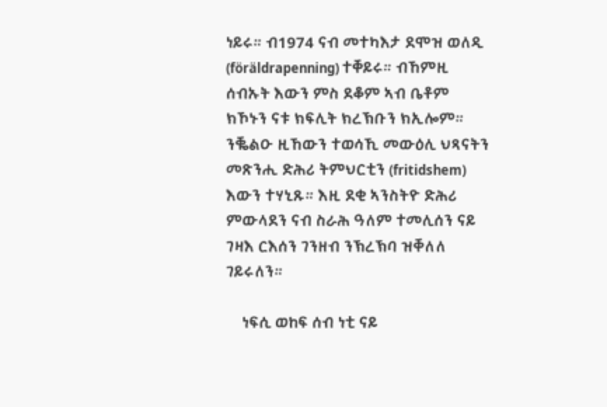ነይሩ። ብ1974 ናብ መተካእታ ደሞዝ ወለዲ (föräldrapenning) ተቐይሩ። ብኸምዚ ሰብኡት እውን ምስ ደቆም ኣብ ቤቶም ክኾኑን ናቱ ክፍሊት ክረኽቡን ክኢሎም። ንቘልዑ ዚኸውን ተወሳኺ መውዕሊ ህጻናትን መጽንሒ ድሕሪ ትምህርቲን (fritidshem) እውን ተሃኒጹ። እዚ ደቂ ኣንስትዮ ድሕሪ ምውላደን ናብ ስራሕ ዓለም ተመሊሰን ናይ ገዛእ ርእሰን ገንዘብ ንኽረኽባ ዝቐለለ ገይሩለን።

    ነፍሲ ወከፍ ሰብ ነቲ ናይ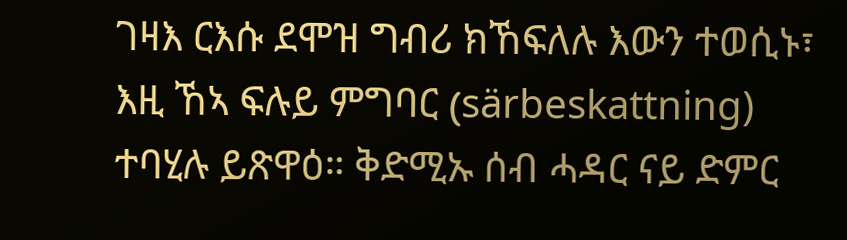ገዛእ ርእሱ ደሞዝ ግብሪ ክኸፍለሉ እውን ተወሲኑ፣ እዚ ኸኣ ፍሉይ ምግባር (särbeskattning) ተባሂሉ ይጽዋዕ። ቅድሚኡ ሰብ ሓዳር ናይ ድምር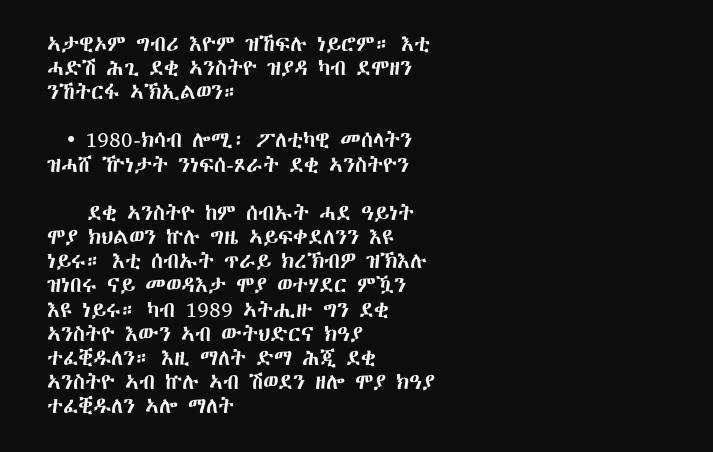ኣታዊኦም ግብሪ እዮም ዝኸፍሉ ነይሮም። እቲ ሓድሽ ሕጊ ደቂ ኣንስትዮ ዝያዳ ካብ ደሞዘን ንኸትርፋ ኣኽኢልወን።

  • 1980-ክሳብ ሎሚ፡ ፖለቲካዊ መሰላትን ዝሓሸ ዅነታት ንነፍሰ-ጾራት ደቂ ኣንስትዮን

    ደቂ ኣንስትዮ ከም ሰብኡት ሓደ ዓይነት ሞያ ክህልወን ኵሉ ግዜ ኣይፍቀደለንን እዩ ነይሩ። እቲ ሰብኡት ጥራይ ክረኽብዎ ዝኽእሉ ዝነበሩ ናይ መወዳእታ ሞያ ወተሃደር ምዃን እዩ ነይሩ። ካብ 1989 ኣትሒዙ ግን ደቂ ኣንስትዮ እውን ኣብ ውትህድርና ክዓያ ተፈቒዱለን። እዚ ማለት ድማ ሕጂ ደቂ ኣንስትዮ ኣብ ኵሉ ኣብ ሽወደን ዘሎ ሞያ ክዓያ ተፈቒዱለን ኣሎ ማለት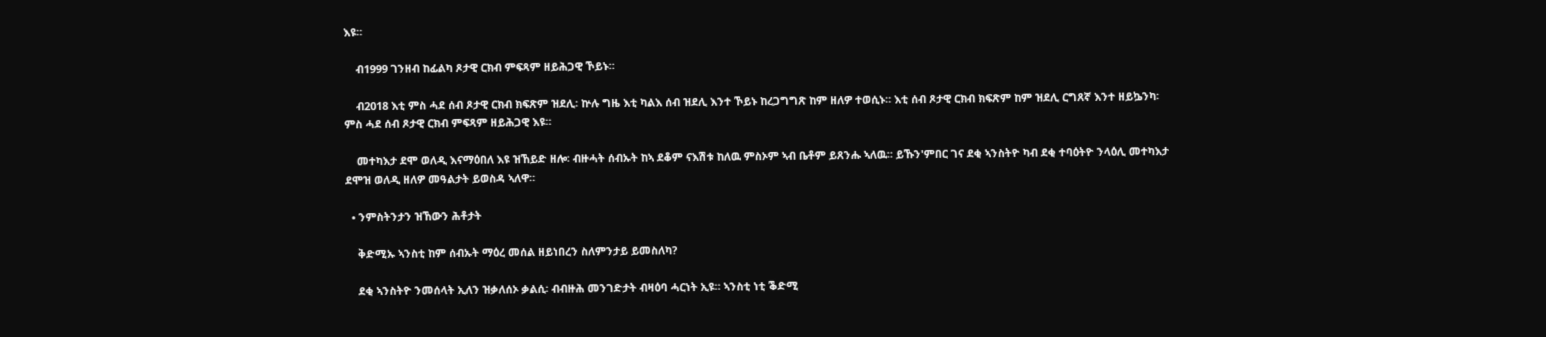እዩ።

    ብ1999 ገንዘብ ከፊልካ ጾታዊ ርክብ ምፍጻም ዘይሕጋዊ ኾይኑ።

    ብ2018 እቲ ምስ ሓደ ሰብ ጾታዊ ርክብ ክፍጽም ዝደሊ፡ ኵሉ ግዜ እቲ ካልእ ሰብ ዝደሊ እንተ ኾይኑ ከረጋግግጽ ከም ዘለዎ ተወሲኑ። እቲ ሰብ ጾታዊ ርክብ ክፍጽም ከም ዝደሊ ርግጸኛ እንተ ዘይኴንካ፡ ምስ ሓደ ሰብ ጾታዊ ርክብ ምፍጻም ዘይሕጋዊ እዩ።

    መተካእታ ደሞ ወለዲ እናማዕበለ እዩ ዝኸይድ ዘሎ፡ ብዙሓት ሰብኡት ከኣ ደቆም ናእሽቱ ከለዉ ምስኦም ኣብ ቤቶም ይጸንሑ ኣለዉ። ይኹን'ምበር ገና ደቂ ኣንስትዮ ካብ ደቂ ተባዕትዮ ንላዕሊ መተካእታ ደሞዝ ወለዲ ዘለዎ መዓልታት ይወስዳ ኣለዋ።

  • ንምስትንታን ዝኸውን ሕቶታት

    ቅድሚኡ ኣንስቲ ከም ሰብኡት ማዕረ መሰል ዘይነበረን ስለምንታይ ይመስለካ?

    ደቂ ኣንስትዮ ንመሰላት ኢለን ዝቃለሰኦ ቃልሲ፡ ብብዙሕ መንገድታት ብዛዕባ ሓርነት ኢዩ። ኣንስቲ ነቲ ቕድሚ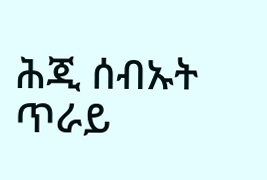ሕጂ ሰብኡት ጥራይ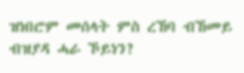ዝነበሮም መሰላት ምስ ረኸባ ብኸመይ ብዝያዳ ሓራ ኾይነን?